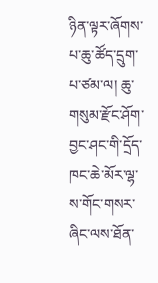ཉིན་ལྟར་ཞོགས་པ་ཆུ་ཚོད་དྲུག་པ་ཙམ་ལ། ཆུ་གསུམ་རྫོང་ཤོག་བྱང་ཤང་གི་དྲོད་ཁང་ཆེ་མོར་ལྷ་ས་གོང་གསར་ཞིང་ལས་ཐོན་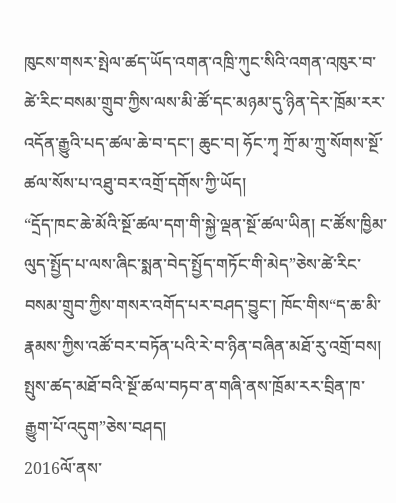ཁུངས་གསར་སྤེལ་ཚད་ཡོད་འགན་འཁྲི་ཀུང་སིའི་འགན་འཁུར་བ་ཚེ་རིང་བསམ་གྲུབ་ཀྱིས་ལས་མི་ཚོ་དང་མཉམ་དུ་ཉིན་དེར་ཁྲོམ་རར་འདོན་རྒྱུའི་པད་ཚལ་ཆེ་བ་དང་། ཆུང་བ། ཧོང་ཀྭ ཀྲོ་མ་ཀྲུ་སོགས་སྔོ་ཚལ་སོས་པ་འཐུ་བར་འགྲོ་དགོས་ཀྱི་ཡོད།
“དྲོད་ཁང་ཆེ་མོའི་སྔོ་ཚལ་དག་གི་སྐྱེ་ལྡན་སྔོ་ཚལ་ཡིན། ང་ཚོས་ཁྱིམ་ལུད་སྤྱོད་པ་ལས་ཞིང་སྨན་བེད་སྤྱོད་གཏོང་གི་མེད”ཅེས་ཚེ་རིང་བསམ་གྲུབ་ཀྱིས་གསར་འགོད་པར་བཤད་བྱུང་། ཁོང་གིས“ད་ཆ་མི་རྣམས་ཀྱིས་འཚོ་བར་བཏོན་པའི་རེ་བ་ཉིན་བཞིན་མཐོ་རུ་འགྲོ་བས། སྤུས་ཚད་མཐོ་བའི་སྔོ་ཚལ་བཏབ་ན་གཞི་ནས་ཁྲོམ་རར་བྲིན་ཁ་རྒྱུག་པོ་འདུག”ཅེས་བཤད།
2016ལོ་ནས་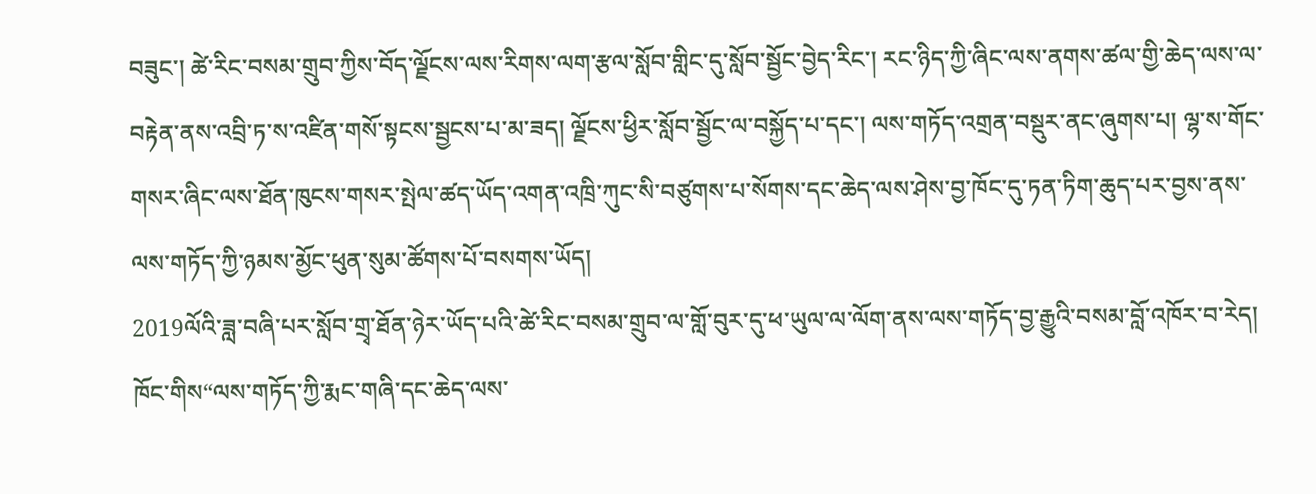བཟུང་། ཚེ་རིང་བསམ་གྲུབ་ཀྱིས་བོད་ལྗོངས་ལས་རིགས་ལག་རྩལ་སློབ་གླིང་དུ་སློབ་སྦྱོང་བྱེད་རིང་། རང་ཉིད་ཀྱི་ཞིང་ལས་ནགས་ཚལ་གྱི་ཆེད་ལས་ལ་བརྟེན་ནས་འབྲི་ཏ་ས་འཛིན་གསོ་སྟངས་སྦྱངས་པ་མ་ཟད། ལྗོངས་ཕྱིར་སློབ་སྦྱོང་ལ་བསྐྱོད་པ་དང་། ལས་གཏོད་འགྲན་བསྡུར་ནང་ཞུགས་པ། ལྷ་ས་གོང་གསར་ཞིང་ལས་ཐོན་ཁུངས་གསར་སྤེལ་ཚད་ཡོད་འགན་འཁྲི་ཀུང་སི་བཙུགས་པ་སོགས་དང་ཆེད་ལས་ཤེས་བྱ་ཁོང་དུ་ཏན་ཏིག་ཆུད་པར་བྱས་ནས་ལས་གཏོད་ཀྱི་ཉམས་མྱོང་ཕུན་སུམ་ཚོགས་པོ་བསགས་ཡོད།
2019ལོའི་ཟླ་བཞི་པར་སློབ་གྲྭ་ཐོན་ཉེར་ཡོད་པའི་ཚེ་རིང་བསམ་གྲུབ་ལ་གློ་བུར་དུ་ཕ་ཡུལ་ལ་ལོག་ནས་ལས་གཏོད་བྱ་རྒྱུའི་བསམ་བློ་འཁོར་བ་རེད། ཁོང་གིས“ལས་གཏོད་ཀྱི་རྨང་གཞི་དང་ཆེད་ལས་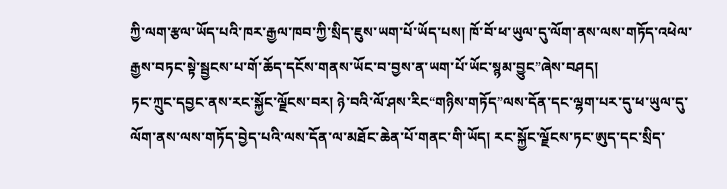ཀྱི་ལག་རྩལ་ཡོད་པའི་ཁར་རྒྱལ་ཁབ་ཀྱི་སྲིད་ཇུས་ཡག་པོ་ཡོད་པས། ཁོ་བོ་ཕ་ཡུལ་དུ་ལོག་ནས་ལས་གཏོད་འཕེལ་རྒྱས་བཏང་སྟེ་སྦྱངས་པ་གོ་ཆོད་དངོས་གནས་ཡོང་བ་བྱས་ན་ཡག་པོ་ཡོང་སྙམ་བྱུང”ཞེས་བཤད།
ཏང་ཀྲུང་དབྱང་ནས་རང་སྐྱོང་ལྗོངས་བར། ཉེ་བའི་ལོ་ཤས་རིང“གཉིས་གཏོད”ལས་དོན་དང་ལྷག་པར་དུ་ཕ་ཡུལ་དུ་ལོག་ནས་ལས་གཏོད་བྱེད་པའི་ལས་དོན་ལ་མཐོང་ཆེན་པོ་གནང་གི་ཡོད། རང་སྐྱོང་ལྗོངས་ཏང་ཨུད་དང་སྲིད་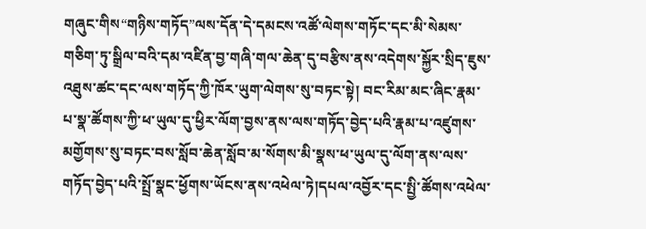གཞུང་གིས“གཉིས་གཏོད”ལས་དོན་དེ་དམངས་འཚོ་ལེགས་གཏོང་དང་མི་སེམས་གཅིག་ཏུ་སྒྲིལ་བའི་དམ་འཛིན་བྱ་གཞི་གལ་ཆེན་དུ་བརྩིས་ནས་འདེགས་སྐྱོར་སྲིད་ཇུས་འཐུས་ཚང་དང་ལས་གཏོད་ཀྱི་ཁོར་ཡུག་ལེགས་སུ་བཏང་སྟེ། བང་རིམ་མང་ཞིང་རྣམ་པ་སྣ་ཚོགས་ཀྱི་ཕ་ཡུལ་དུ་ཕྱིར་ལོག་བྱས་ནས་ལས་གཏོད་བྱེད་པའི་རྣམ་པ་འཛུགས་མགྱོགས་སུ་བཏང་བས་སློབ་ཆེན་སློབ་མ་སོགས་མི་སྣས་ཕ་ཡུལ་དུ་ལོག་ནས་ལས་གཏོད་བྱེད་པའི་སྤྲོ་སྣང་ཕྱོགས་ཡོངས་ནས་འཕེལ་ཏེ།དཔལ་འབྱོར་དང་སྤྱི་ཚོགས་འཕེལ་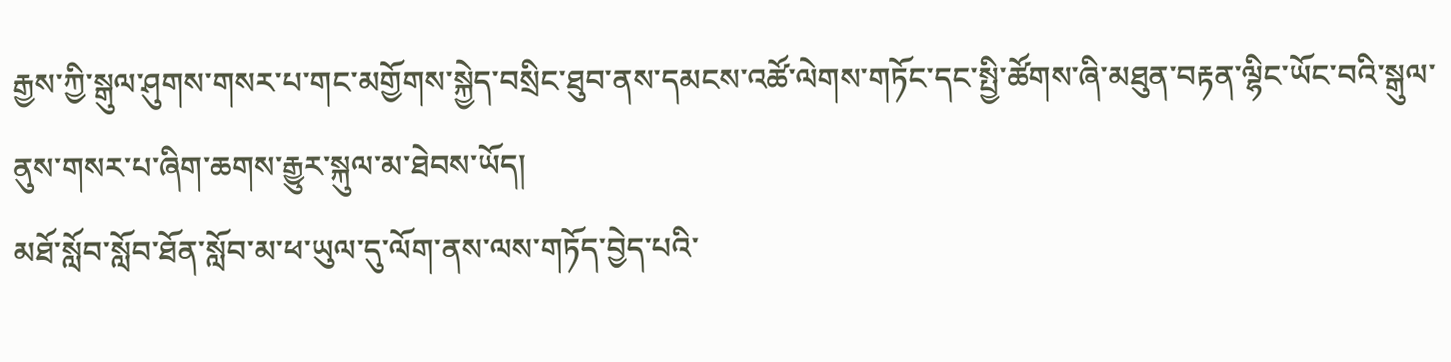རྒྱས་ཀྱི་སྒུལ་ཤུགས་གསར་པ་གང་མགྱོགས་སྐྱེད་བསྲིང་ཐུབ་ནས་དམངས་འཚོ་ལེགས་གཏོང་དང་སྤྱི་ཚོགས་ཞི་མཐུན་བརྟན་ལྷིང་ཡོང་བའི་སྒུལ་ནུས་གསར་པ་ཞིག་ཆགས་རྒྱུར་སྐུལ་མ་ཐེབས་ཡོད།
མཐོ་སློབ་སློབ་ཐོན་སློབ་མ་ཕ་ཡུལ་དུ་ལོག་ནས་ལས་གཏོད་བྱེད་པའི་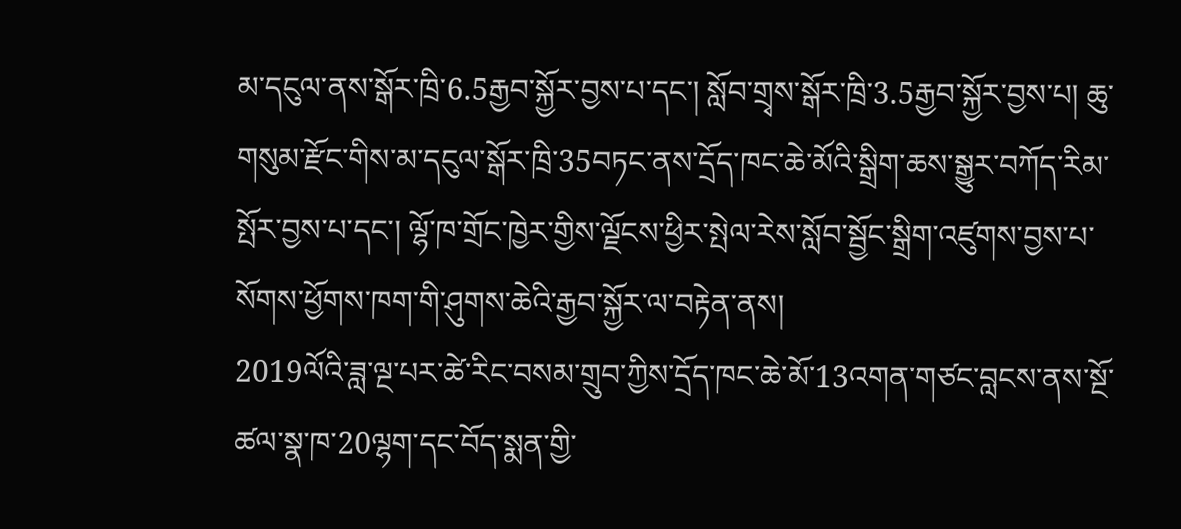མ་དངུལ་ནས་སྒོར་ཁྲི་6.5རྒྱབ་སྐྱོར་བྱས་པ་དང་། སློབ་གྲྭས་སྒོར་ཁྲི་3.5རྒྱབ་སྐྱོར་བྱས་པ། ཆུ་གསུམ་རྫོང་གིས་མ་དངུལ་སྒོར་ཁྲི་35བཏང་ནས་དྲོད་ཁང་ཆེ་མོའི་སྒྲིག་ཆས་སྒྱུར་བཀོད་རིམ་སྤོར་བྱས་པ་དང་། ལྷོ་ཁ་གྲོང་ཁྱེར་གྱིས་ལྗོངས་ཕྱིར་སྤེལ་རེས་སློབ་སྦྱོང་སྒྲིག་འཛུགས་བྱས་པ་སོགས་ཕྱོགས་ཁག་གི་ཤུགས་ཆེའི་རྒྱབ་སྐྱོར་ལ་བརྟེན་ནས།
2019ལོའི་ཟླ་ལྔ་པར་ཚེ་རིང་བསམ་གྲུབ་ཀྱིས་དྲོད་ཁང་ཆེ་མོ་13འགན་གཙང་བླངས་ནས་སྔོ་ཚལ་སྣ་ཁ་20ལྷག་དང་བོད་སྨན་གྱི་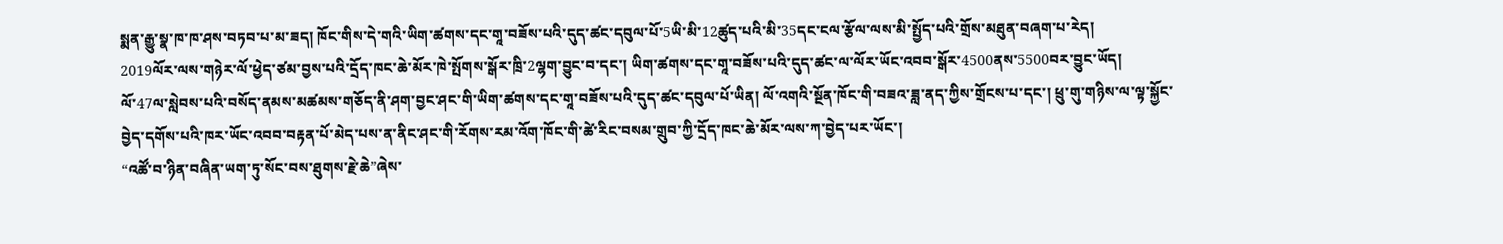སྨན་རྒྱུ་སྣ་ཁ་ཁ་ཤས་བཏབ་པ་མ་ཟད། ཁོང་གིས་དེ་གའི་ཡིག་ཚགས་དང་གཱ་བཟོས་པའི་དུད་ཚང་དབུལ་པོ་5ཡི་མི་12ཚུད་པའི་མི་35དང་ངལ་རྩོལ་ལས་མི་སྤྱོད་པའི་གྲོས་མཐུན་བཞག་པ་རེད།
2019ལོར་ལས་གཉེར་ལོ་ཕྱེད་ཙམ་བྱས་པའི་དྲོད་ཁང་ཆེ་མོར་ཁེ་སྤོགས་སྒོར་ཁྲི་2ལྷག་བྱུང་བ་དང་། ཡིག་ཚགས་དང་གཱ་བཟོས་པའི་དུད་ཚང་ལ་ལོར་ཡོང་འབབ་སྒོར་4500ནས་5500བར་བྱུང་ཡོད།
ལོ་47ལ་སླེབས་པའི་བསོད་ནམས་མཚམས་གཅོད་ནི་ཤག་བྱང་ཤང་གི་ཡིག་ཚགས་དང་གཱ་བཟོས་པའི་དུད་ཚང་དབུལ་པོ་ཡིན། ལོ་འགའི་སྔོན་ཁོང་གི་བཟའ་ཟླ་ནད་ཀྱིས་གྲོངས་པ་དང་། ཕྲུ་གུ་གཉིས་ལ་ལྟ་སྐྱོང་བྱེད་དགོས་པའི་ཁར་ཡོང་འབབ་བརྟན་པོ་མེད་པས་ན་ནིང་ཤང་གི་རོགས་རམ་འོག་ཁོང་གི་ཚེ་རིང་བསམ་གྲུབ་ཀྱི་དྲོད་ཁང་ཆེ་མོར་ལས་ཀ་བྱེད་པར་ཡོང་།
“འཚོ་བ་ཉིན་བཞིན་ཡག་ཏུ་སོང་བས་ཐུགས་རྗེ་ཆེ”ཞེས་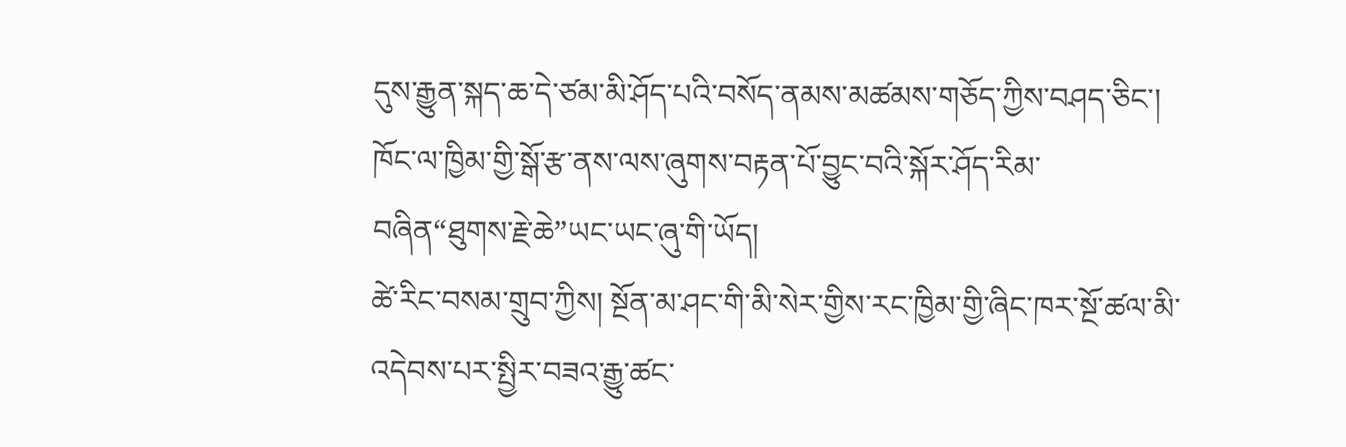དུས་རྒྱུན་སྐད་ཆ་དེ་ཙམ་མི་ཤོད་པའི་བསོད་ནམས་མཚམས་གཅོད་ཀྱིས་བཤད་ཅིང་། ཁོང་ལ་ཁྱིམ་གྱི་སྒོ་རྩ་ནས་ལས་ཞུགས་བརྟན་པོ་བྱུང་བའི་སྐོར་ཤོད་རིམ་བཞིན“ཐུགས་རྗེ་ཆེ”ཡང་ཡང་ཞུ་གི་ཡོད།
ཚེ་རིང་བསམ་གྲུབ་ཀྱིས། སྔོན་མ་ཤང་གི་མི་སེར་གྱིས་རང་ཁྱིམ་གྱི་ཞིང་ཁར་སྔོ་ཚལ་མི་འདེབས་པར་སྤྱིར་བཟའ་རྒྱུ་ཚང་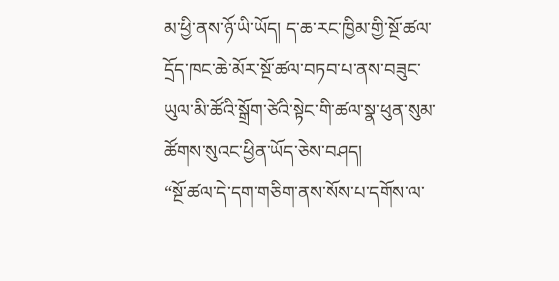མ་ཕྱི་ནས་ཉོ་ཡི་ཡོད། ད་ཆ་རང་ཁྱིམ་གྱི་སྔོ་ཚལ་དྲོད་ཁང་ཆེ་མོར་སྔོ་ཚལ་བཏབ་པ་ནས་བཟུང་ཡུལ་མི་ཚོའི་སྒྲོག་ཙེའི་སྟེང་གི་ཚལ་སྣ་ཕུན་སུམ་ཚོགས་སུའང་ཕྱིན་ཡོད་ཅེས་བཤད།
“སྔོ་ཚལ་དེ་དག་གཅིག་ནས་སོས་པ་དགོས་ལ་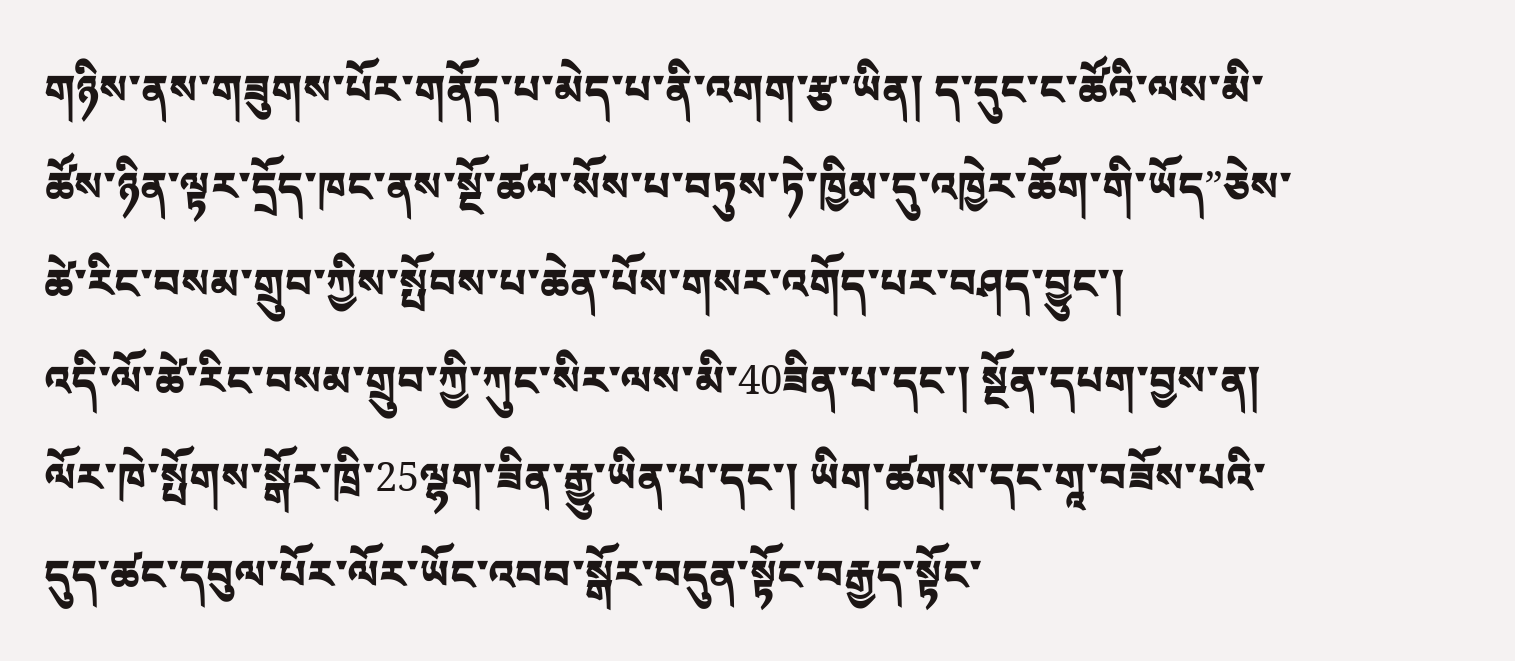གཉིས་ནས་གཟུགས་པོར་གནོད་པ་མེད་པ་ནི་འགག་རྩ་ཡིན། ད་དུང་ང་ཚོའི་ལས་མི་ཚོས་ཉིན་ལྟར་དྲོད་ཁང་ནས་སྔོ་ཚལ་སོས་པ་བཏུས་ཏེ་ཁྱིམ་དུ་འཁྱེར་ཆོག་གི་ཡོད”ཅེས་ཚེ་རིང་བསམ་གྲུབ་ཀྱིས་སྤོབས་པ་ཆེན་པོས་གསར་འགོད་པར་བཤད་བྱུང་།
འདི་ལོ་ཚེ་རིང་བསམ་གྲུབ་ཀྱི་ཀུང་སིར་ལས་མི་40ཟིན་པ་དང་། སྔོན་དཔག་བྱས་ན། ལོར་ཁེ་སྤོགས་སྒོར་ཁྲི་25ལྷག་ཟིན་རྒྱུ་ཡིན་པ་དང་། ཡིག་ཚགས་དང་གཱ་བཟོས་པའི་དུད་ཚང་དབུལ་པོར་ལོར་ཡོང་འབབ་སྒོར་བདུན་སྟོང་བརྒྱད་སྟོང་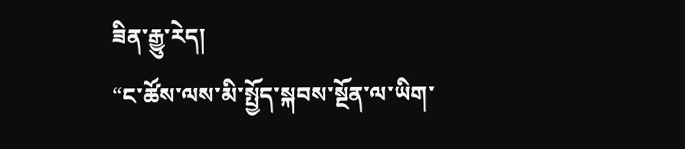ཟིན་རྒྱུ་རེད།
“ང་ཚོས་ལས་མི་སྤྱོད་སྐབས་སྔོན་ལ་ཡིག་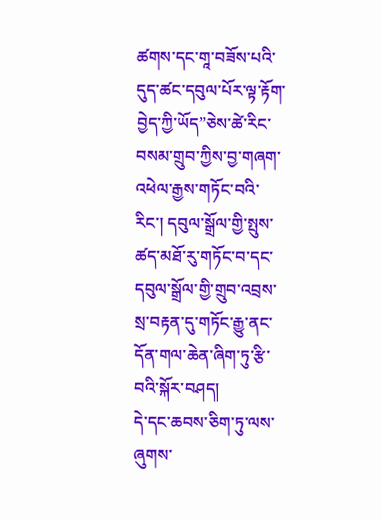ཚགས་དང་གཱ་བཟོས་པའི་དུད་ཚང་དབུལ་པོར་ལྟ་རྟོག་བྱེད་ཀྱི་ཡོད”ཅེས་ཚེ་རིང་བསམ་གྲུབ་ཀྱིས་བྱ་གཞག་འཕེལ་རྒྱས་གཏོང་བའི་རིང་། དབུལ་སྒྲོལ་གྱི་སྤུས་ཚད་མཐོ་རུ་གཏོང་བ་དང་དབུལ་སྒྲོལ་གྱི་གྲུབ་འབྲས་སྲ་བརྟན་དུ་གཏོང་རྒྱུ་ནང་དོན་གལ་ཆེན་ཞིག་ཏུ་རྩི་བའི་སྐོར་བཤད།
དེ་དང་ཆབས་ཅིག་ཏུ་ལས་ཞུགས་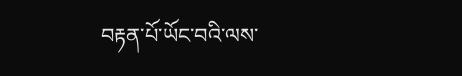བརྟན་པོ་ཡོང་བའི་ལས་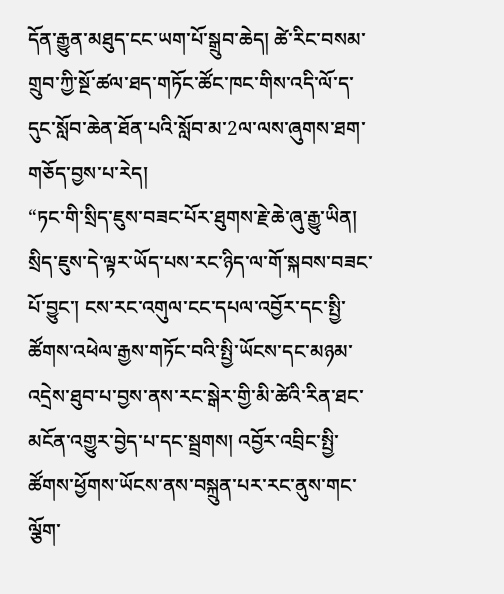དོན་རྒྱུན་མཐུད་ངང་ཡག་པོ་སྒྲུབ་ཆེད། ཚེ་རིང་བསམ་གྲུབ་ཀྱི་སྔོ་ཚལ་ཐད་གཏོང་ཚོང་ཁང་གིས་འདི་ལོ་ད་དུང་སློབ་ཆེན་ཐོན་པའི་སློབ་མ་2ལ་ལས་ཞུགས་ཐག་གཅོད་བྱས་པ་རེད།
“ཏང་གི་སྲིད་ཇུས་བཟང་པོར་ཐུགས་རྗེ་ཆེ་ཞུ་རྒྱུ་ཡིན། སྲིད་ཇུས་དེ་ལྟར་ཡོད་པས་རང་ཉིད་ལ་གོ་སྐབས་བཟང་པོ་བྱུང་། ངས་རང་འགུལ་ངང་དཔལ་འབྱོར་དང་སྤྱི་ཚོགས་འཕེལ་རྒྱས་གཏོང་བའི་སྤྱི་ཡོངས་དང་མཉམ་འདྲེས་ཐུབ་པ་བྱས་ནས་རང་སྒེར་གྱི་མི་ཚེའི་རིན་ཐང་མངོན་འགྱུར་བྱེད་པ་དང་སྦྲགས། འབྱོར་འབྲིང་སྤྱི་ཚོགས་ཕྱོགས་ཡོངས་ནས་བསྐྲུན་པར་རང་ནུས་གང་ལྕོག་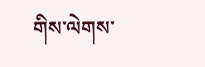གིས་ལེགས་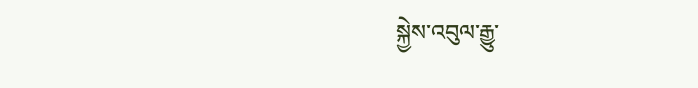སྐྱེས་འབུལ་རྒྱུ་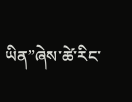ཡིན”ཞེས་ཚེ་རིང་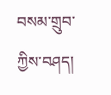བསམ་གྲུབ་ཀྱིས་བཤད།